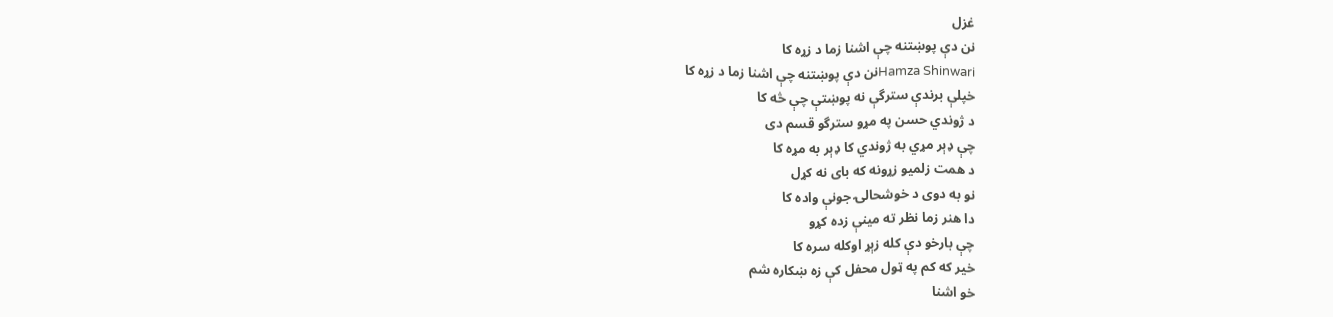غزل
نن دې پوښتنه چې اشنا زما د زړه کا
Hamza Shinwariنن دې پوښتنه چې اشنا زما د زړه کا
خپلې برندې سترگې نه پوښتې چې څه کا
د ژوندي حسن په مړو سترگو قسم دی
چې ډېر مړي به ژوندي کا ډېر به مړه کا
د همت زلميو زړونه که بای نه کړل
نو به دوی د خوشحالۍ جونې واده کا
دا هنر زما نظر ته مينې زده کړو
چې بارخو دې کله زېړ اوکله سره کا
خير که کم په ټول محفل کې زه ښکاره شم
خو اشنا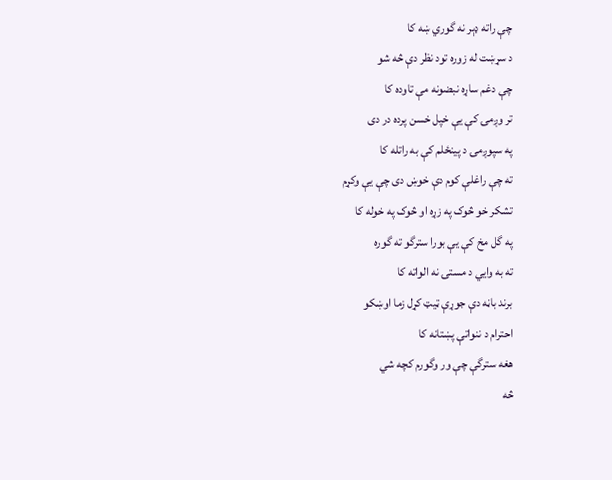چې راته ډېر نه گوري ښه کا
د سړښت له زوره تود نظر دې څه شو
چې دغم ساړه نبضونه مې تاوده کا
تر وږمۍ کې يې خپل خسن پرده در دی
په سپوږمۍ د پينځلم کې به راتله کا
ته چې راغلې کوم دې خوښ دی چې يې وکړم
تشکر خو څوک په زړه او څوک په خوله کا
په گل مخ کې يې بورا سترگو ته گوره
ته به وايي د مستۍ نه الواته کا
برند باڼه دې جوړې ټيټ کړل زما اوښکو
احترام د ننواتې پښتانه کا
هغه سترگې چې ور وگورم کچه شي
څه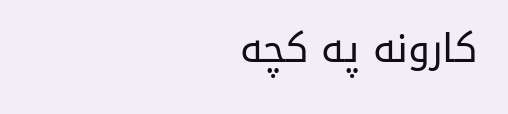کارونه په کچه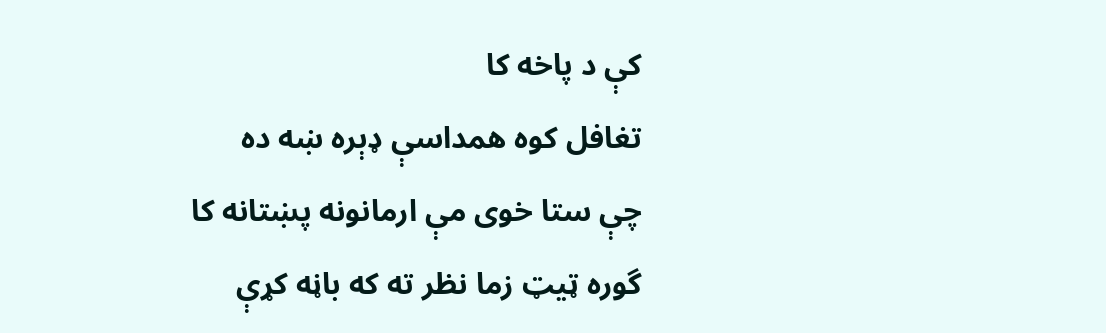کې د پاخه کا
تغافل کوه همداسې ډېره ښه ده
چې ستا خوی مې ارمانونه پښتانه کا
گوره ټيټ زما نظر ته که باڼه کړې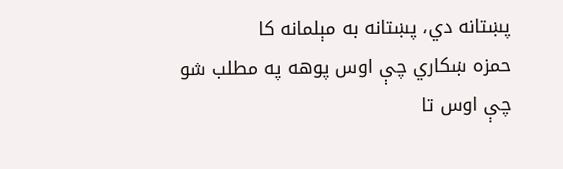پښتانه دي، پښتانه به مېلمانه کا
حمزه ښکاري چې اوس پوهه په مطلب شو
چې اوس تا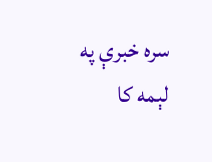سره خبرې په لېمه کا